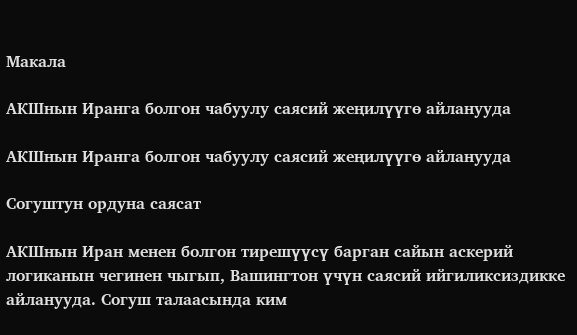Макала

АКШнын Иранга болгон чабуулу саясий жеңилүүгө айланууда

АКШнын Иранга болгон чабуулу саясий жеңилүүгө айланууда

Согуштун ордуна саясат

АКШнын Иран менен болгон тирешүүсү барган сайын аскерий логиканын чегинен чыгып, Вашингтон үчүн саясий ийгиликсиздикке айланууда. Согуш талаасында ким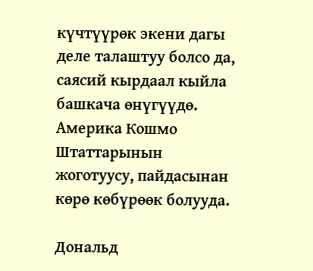күчтүүрөк экени дагы деле талаштуу болсо да, саясий кырдаал кыйла башкача өнүгүүдө. Америка Кошмо Штаттарынын жоготуусу, пайдасынан көрө көбүрөөк болууда.

Дональд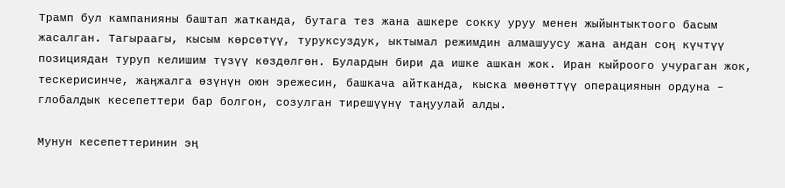Трамп бул кампанияны баштап жатканда, бутага тез жана ашкере сокку уруу менен жыйынтыктоого басым жасалган. Тагыраагы, кысым көрсөтүү, туруксуздук, ыктымал режимдин алмашуусу жана андан соң күчтүү позициядан туруп келишим түзүү көздөлгөн. Булардын бири да ишке ашкан жок. Иран кыйроого учураган жок, тескерисинче, жаңжалга өзүнүн оюн эрежесин, башкача айтканда, кыска мөөнөттүү операциянын ордуна – глобалдык кесепеттери бар болгон, созулган тирешүүнү таңуулай алды.

Мунун кесепеттеринин эң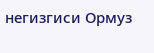негизгиси Ормуз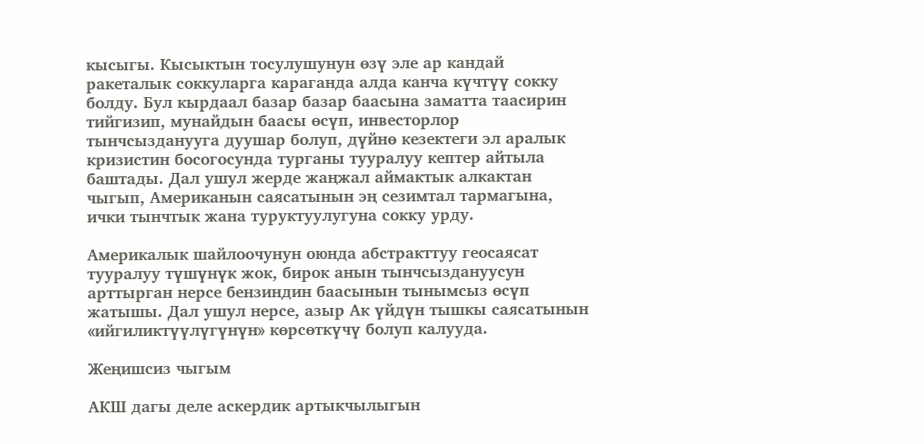кысыгы. Кысыктын тосулушунун өзү эле ар кандай ракеталык соккуларга караганда алда канча күчтүү сокку болду. Бул кырдаал базар базар баасына заматта таасирин тийгизип, мунайдын баасы өсүп, инвесторлор тынчсызданууга дуушар болуп, дүйнө кезектеги эл аралык кризистин босогосунда турганы тууралуу кептер айтыла баштады. Дал ушул жерде жаңжал аймактык алкактан чыгып, Американын саясатынын эң сезимтал тармагына, ички тынчтык жана туруктуулугуна сокку урду.

Америкалык шайлоочунун оюнда абстракттуу геосаясат тууралуу түшүнүк жок, бирок анын тынчсыздануусун арттырган нерсе бензиндин баасынын тынымсыз өсүп жатышы. Дал ушул нерсе, азыр Ак үйдүн тышкы саясатынын «ийгиликтүүлүгүнүн» көрсөткүчү болуп калууда.

Жеңишсиз чыгым

АКШ дагы деле аскердик артыкчылыгын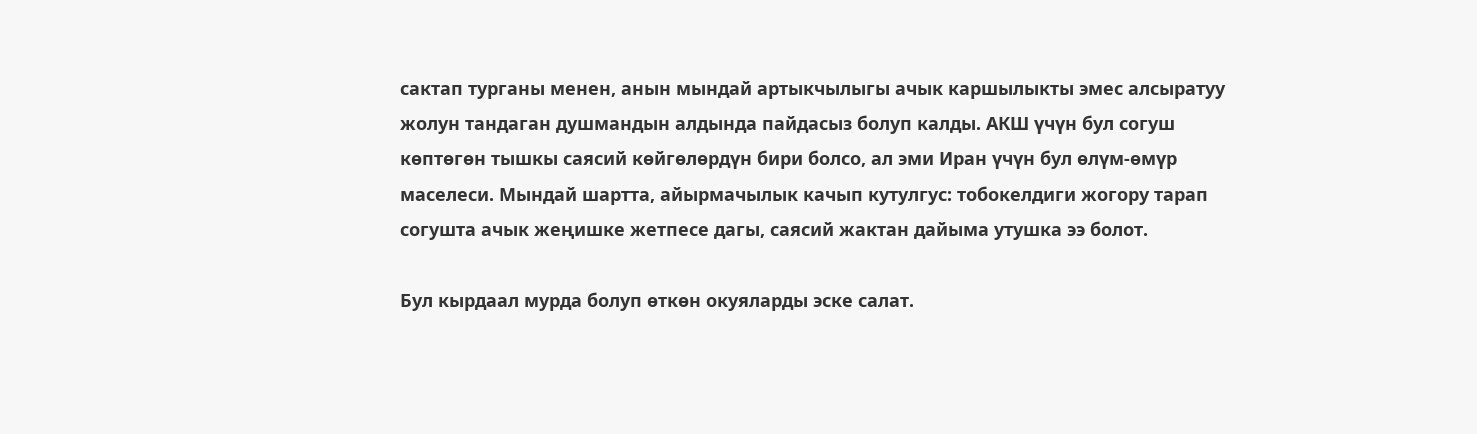сактап турганы менен, анын мындай артыкчылыгы ачык каршылыкты эмес алсыратуу жолун тандаган душмандын алдында пайдасыз болуп калды. АКШ үчүн бул согуш көптөгөн тышкы саясий көйгөлөрдүн бири болсо, ал эми Иран үчүн бул өлүм-өмүр маселеси. Мындай шартта, айырмачылык качып кутулгус: тобокелдиги жогору тарап согушта ачык жеңишке жетпесе дагы, саясий жактан дайыма утушка ээ болот.

Бул кырдаал мурда болуп өткөн окуяларды эске салат.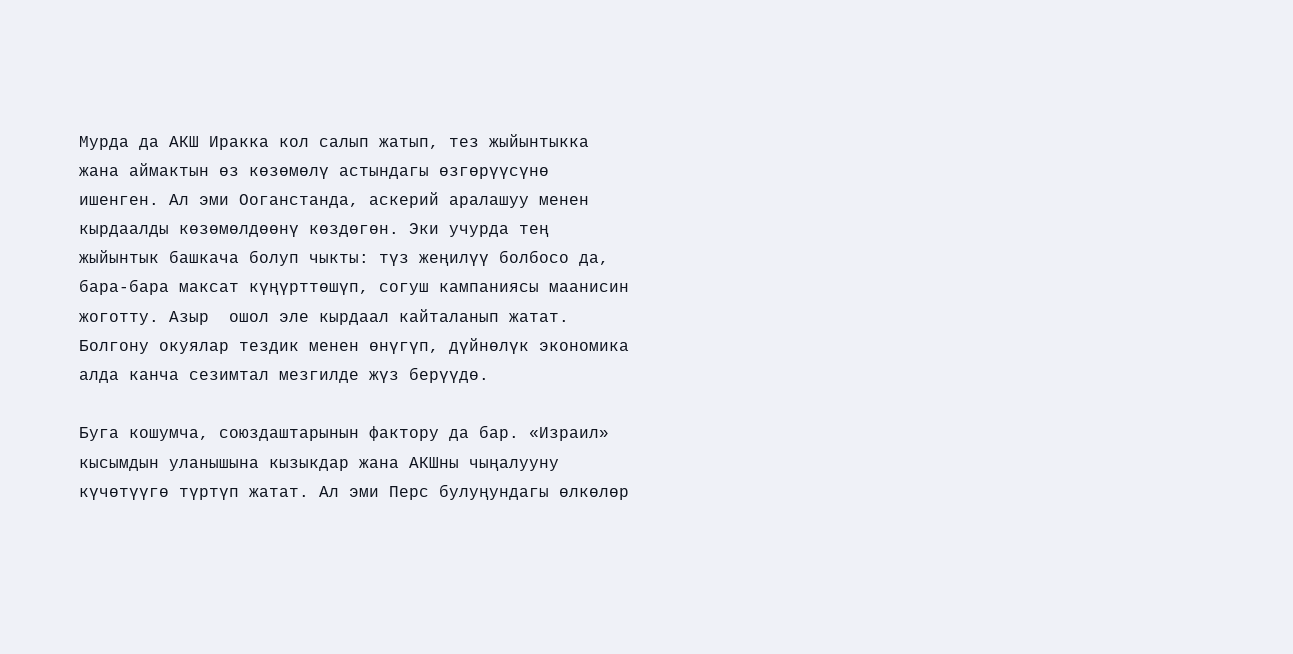Мурда да АКШ Иракка кол салып жатып, тез жыйынтыкка жана аймактын өз көзөмөлү астындагы өзгөрүүсүнө ишенген. Ал эми Ооганстанда, аскерий аралашуу менен кырдаалды көзөмөлдөөнү көздөгөн. Эки учурда тең жыйынтык башкача болуп чыкты: түз жеңилүү болбосо да, бара-бара максат күңүрттөшүп, согуш кампаниясы маанисин жоготту. Азыр  ошол эле кырдаал кайталанып жатат. Болгону окуялар тездик менен өнүгүп, дүйнөлүк экономика алда канча сезимтал мезгилде жүз берүүдө.

Буга кошумча, союздаштарынын фактору да бар. «Израил» кысымдын уланышына кызыкдар жана АКШны чыңалууну күчөтүүгө түртүп жатат. Ал эми Перс булуңундагы өлкөлөр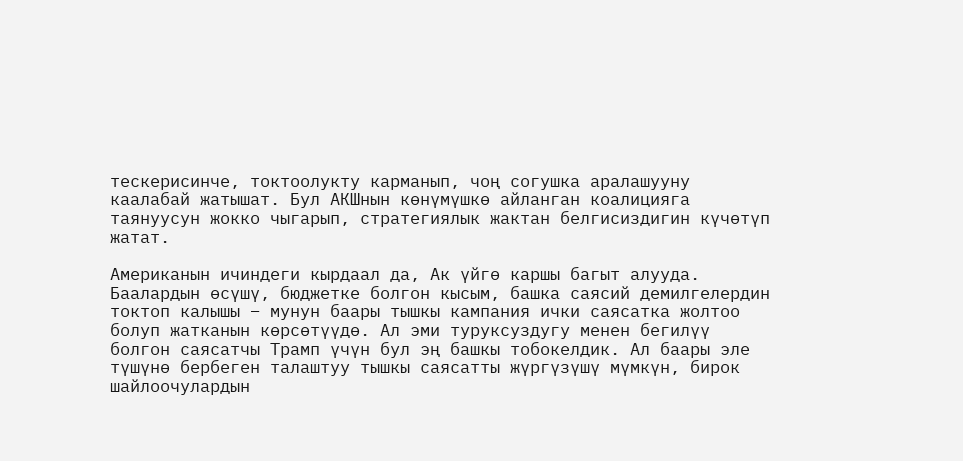тескерисинче, токтоолукту карманып, чоң согушка аралашууну каалабай жатышат. Бул АКШнын көнүмүшкө айланган коалицияга таянуусун жокко чыгарып, стратегиялык жактан белгисиздигин күчөтүп жатат.

Американын ичиндеги кырдаал да, Ак үйгө каршы багыт алууда. Баалардын өсүшү, бюджетке болгон кысым, башка саясий демилгелердин токтоп калышы – мунун баары тышкы кампания ички саясатка жолтоо болуп жатканын көрсөтүүдө. Ал эми туруксуздугу менен бегилүү болгон саясатчы Трамп үчүн бул эң башкы тобокелдик. Ал баары эле түшүнө бербеген талаштуу тышкы саясатты жүргүзүшү мүмкүн, бирок шайлоочулардын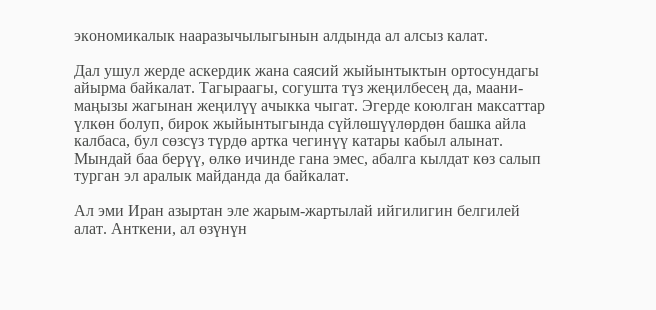экономикалык нааразычылыгынын алдында ал алсыз калат.

Дал ушул жерде аскердик жана саясий жыйынтыктын ортосундагы айырма байкалат. Тагыраагы, согушта түз жеңилбесең да, маани-маңызы жагынан жеңилүү ачыкка чыгат. Эгерде коюлган максаттар үлкөн болуп, бирок жыйынтыгында сүйлөшүүлөрдөн башка айла калбаса, бул сөзсүз түрдө артка чегинүү катары кабыл алынат. Мындай баа берүү, өлкө ичинде гана эмес, абалга кылдат көз салып турган эл аралык майданда да байкалат.

Ал эми Иран азыртан эле жарым-жартылай ийгилигин белгилей алат. Анткени, ал өзүнүн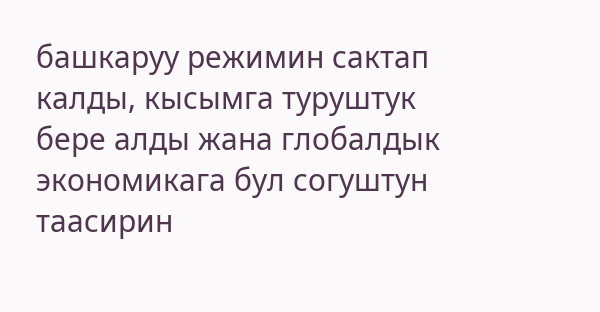башкаруу режимин сактап калды, кысымга туруштук бере алды жана глобалдык экономикага бул согуштун таасирин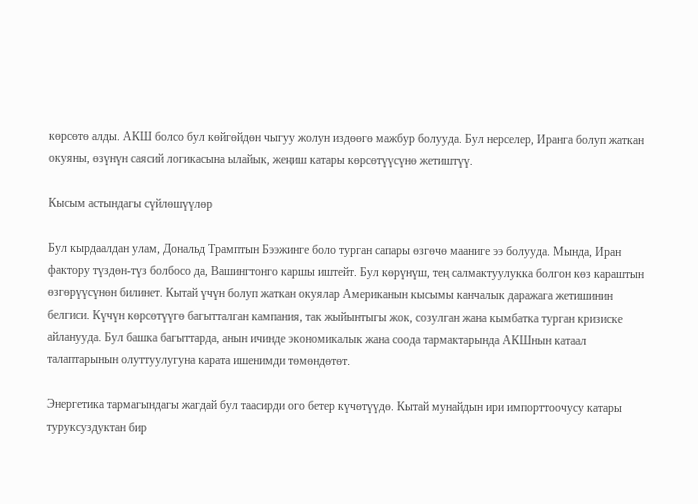көрсөтө алды. АКШ болсо бул көйгөйдөн чыгуу жолун издөөгө мажбур болууда. Бул нерселер, Иранга болуп жаткан окуяны, өзүнүн саясий логикасына ылайык, жеңиш катары көрсөтүүсүнө жетиштүү.

Кысым астындагы сүйлөшүүлөр

Бул кырдаалдан улам, Дональд Трамптын Бээжинге боло турган сапары өзгөчө мааниге ээ болууда. Мында, Иран фактору түздөн-түз болбосо да, Вашингтонго каршы иштейт. Бул көрүнүш, тең салмактуулукка болгон көз караштын өзгөрүүсүнөн билинет. Кытай үчүн болуп жаткан окуялар Американын кысымы канчалык даражага жетишинин белгиси. Күчүн көрсөтүүгө багытталган кампания, так жыйынтыгы жок, созулган жана кымбатка турган кризиске айланууда. Бул башка багыттарда, анын ичинде экономикалык жана соода тармактарында АКШнын катаал талаптарынын олуттуулугуна карата ишенимди төмөндөтөт.

Энергетика тармагындагы жагдай бул таасирди ого бетер күчөтүүдө. Кытай мунайдын ири импорттоочусу катары туруксуздуктан бир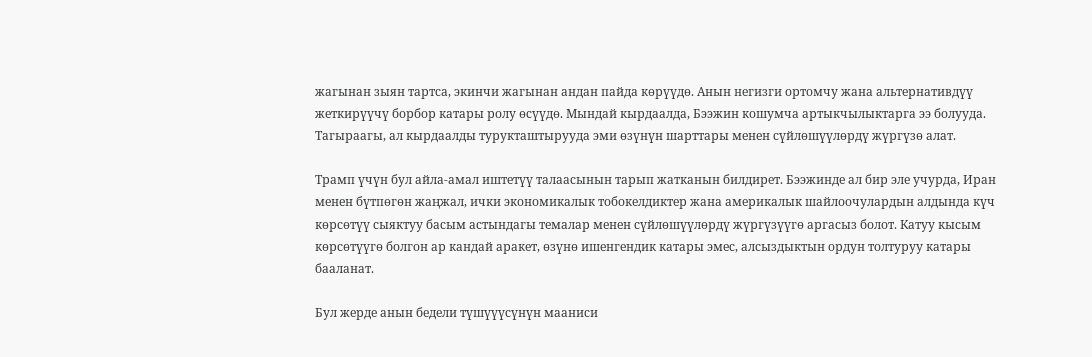жагынан зыян тартса, экинчи жагынан андан пайда көрүүдө. Анын негизги ортомчу жана альтернативдүү жеткирүүчү борбор катары ролу өсүүдө. Мындай кырдаалда, Бээжин кошумча артыкчылыктарга ээ болууда. Тагыраагы, ал кырдаалды турукташтырууда эми өзүнүн шарттары менен сүйлөшүүлөрдү жүргүзө алат.

Трамп үчүн бул айла-амал иштетүү талаасынын тарып жатканын билдирет. Бээжинде ал бир эле учурда, Иран менен бүтпөгөн жаңжал, ички экономикалык тобокелдиктер жана америкалык шайлоочулардын алдында күч көрсөтүү сыяктуу басым астындагы темалар менен сүйлөшүүлөрдү жүргүзүүгө аргасыз болот. Катуу кысым көрсөтүүгө болгон ар кандай аракет, өзүнө ишенгендик катары эмес, алсыздыктын ордун толтуруу катары бааланат.

Бул жерде анын бедели түшүүүсүнүн мааниси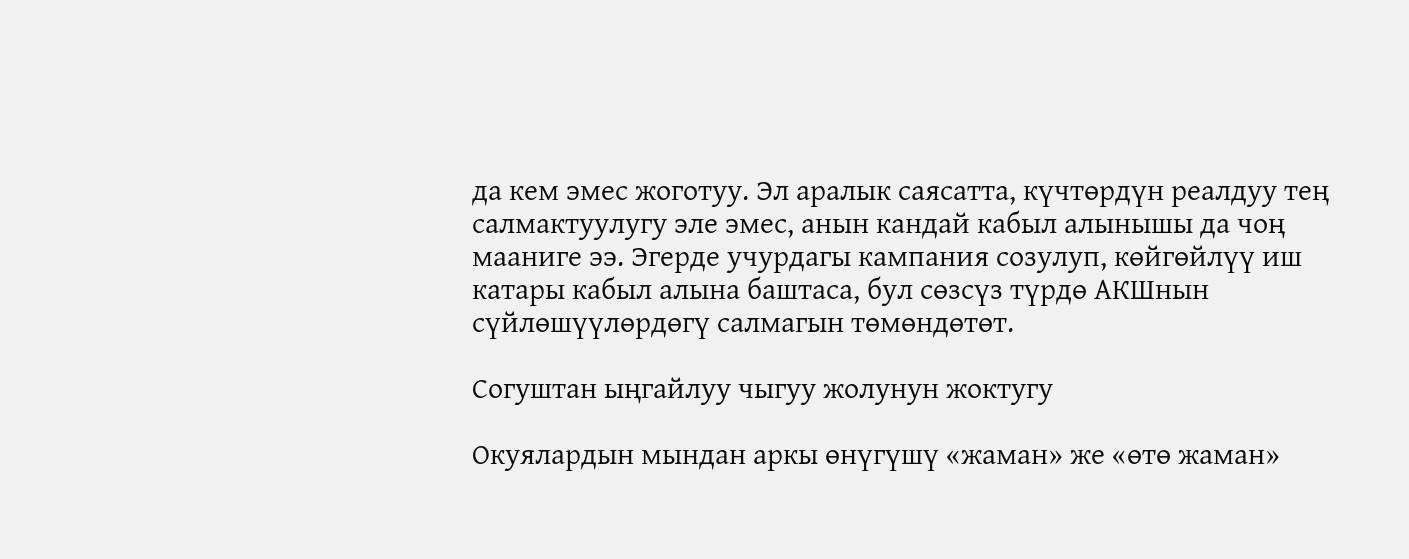да кем эмес жоготуу. Эл аралык саясатта, күчтөрдүн реалдуу тең салмактуулугу эле эмес, анын кандай кабыл алынышы да чоң мааниге ээ. Эгерде учурдагы кампания созулуп, көйгөйлүү иш катары кабыл алына баштаса, бул сөзсүз түрдө АКШнын сүйлөшүүлөрдөгү салмагын төмөндөтөт.

Согуштан ыңгайлуу чыгуу жолунун жоктугу

Окуялардын мындан аркы өнүгүшү «жаман» же «өтө жаман»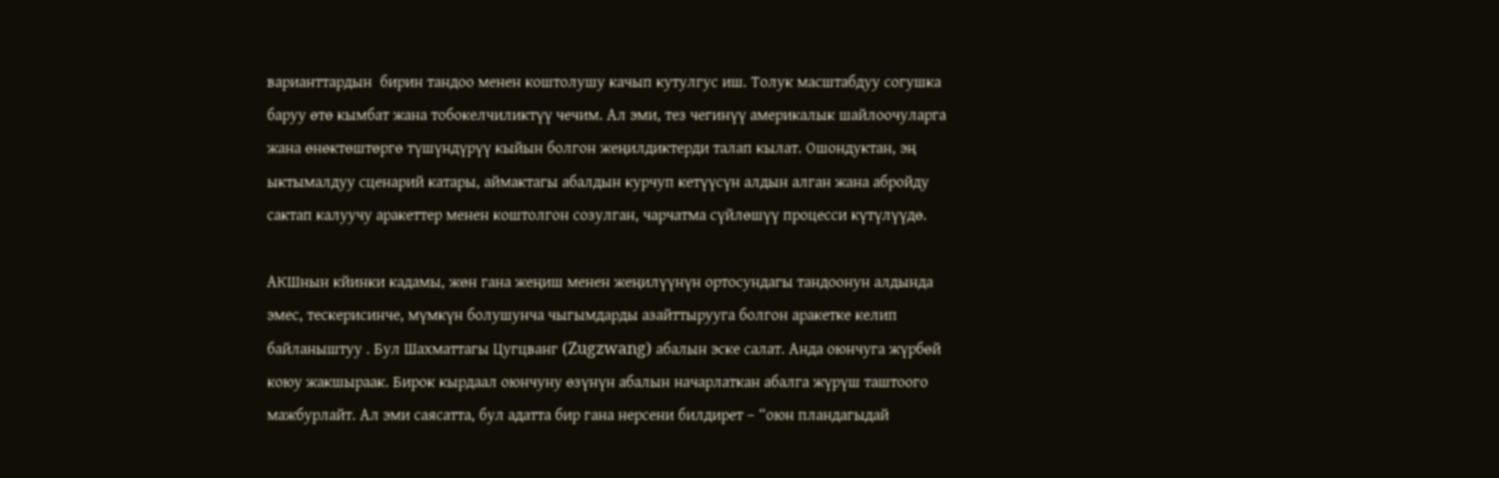варианттардын  бирин тандоо менен коштолушу качып кутулгус иш. Толук масштабдуу согушка баруу өтө кымбат жана тобокелчиликтүү чечим. Ал эми, тез чегинүү америкалык шайлоочуларга жана өнөктөштөргө түшүндүрүү кыйын болгон жеңилдиктерди талап кылат. Ошондуктан, эң ыктымалдуу сценарий катары, аймактагы абалдын курчуп кетүүсүн алдын алган жана абройду сактап калуучу аракеттер менен коштолгон созулган, чарчатма сүйлөшүү процесси күтүлүүдө.

АКШнын кйинки кадамы, жөн гана жеңиш менен жеңилүүнүн ортосундагы тандоонун алдында эмес, тескерисинче, мүмкүн болушунча чыгымдарды азайттырууга болгон аракетке келип байланыштуу . Бул Шахматтагы Цугцванг (Zugzwang) абалын эске салат. Анда оюнчуга жүрбөй коюу жакшыраак. Бирок кырдаал оюнчуну өзүнүн абалын начарлаткан абалга жүрүш таштоого мажбурлайт. Ал эми саясатта, бул адатта бир гана нерсени билдирет – “оюн пландагыдай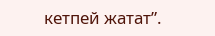кетпей жатат”.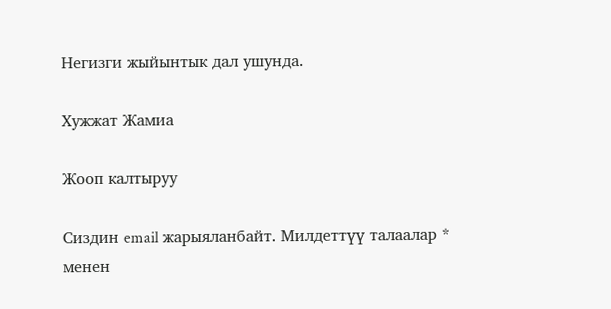Негизги жыйынтык дал ушунда.

Хужжат Жамиа

Жооп калтыруу

Сиздин email жарыяланбайт. Милдеттүү талаалар * менен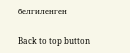белгиленген

Back to top button